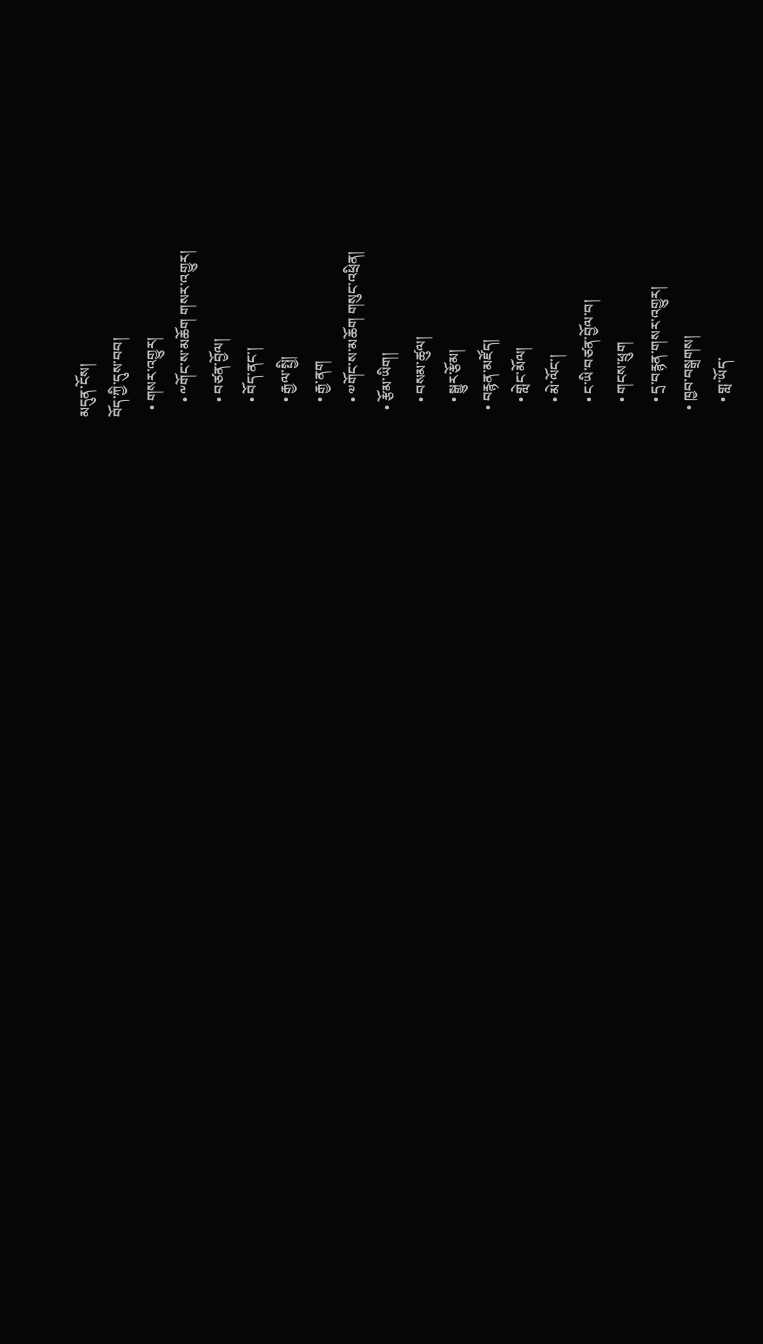མདུན་ངོས།
བོད་ཀྱི་དུས་བབ།
  • གསར་འགྱུར།
    • ༸གོང་ས་མཆོག གསར་འགྱུར།
    • བཙན་བྱོལ།
    • བོད་ནང་།
    • རྒྱལ་སྤྱི།
    • རྒྱ་ནག
    • ༧གོང་ས་མཆོག གསུང་འཕྲིན།
  • རྩོམ་ཡིག།
    • བསམ་ཚུལ།
    • སྒྱུར་རྩོམ།
  • བརྙན་མཛོད།
    • གླེང་མོལ།
    • མེ་ལོང་།
    • ང་ཡི་བཙན་བྱོལ་བ།
    • གངས་ཕྲུག
    • དྲ་བརྙན་གསར་འགྱུར།
  • ཁྱབ་བསྒྲགས།
    • གླ་ཡོད་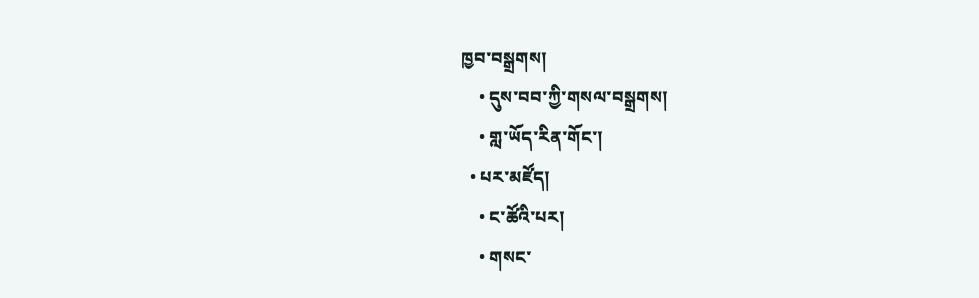ཁྱབ་བསྒྲགས།
    • དུས་བབ་ཀྱི་གསལ་བསྒྲགས།
    • གླ་ཡོད་རིན་གོང་།
  • པར་མཛོད།
    • ང་ཚོའི་པར།
    • གསང་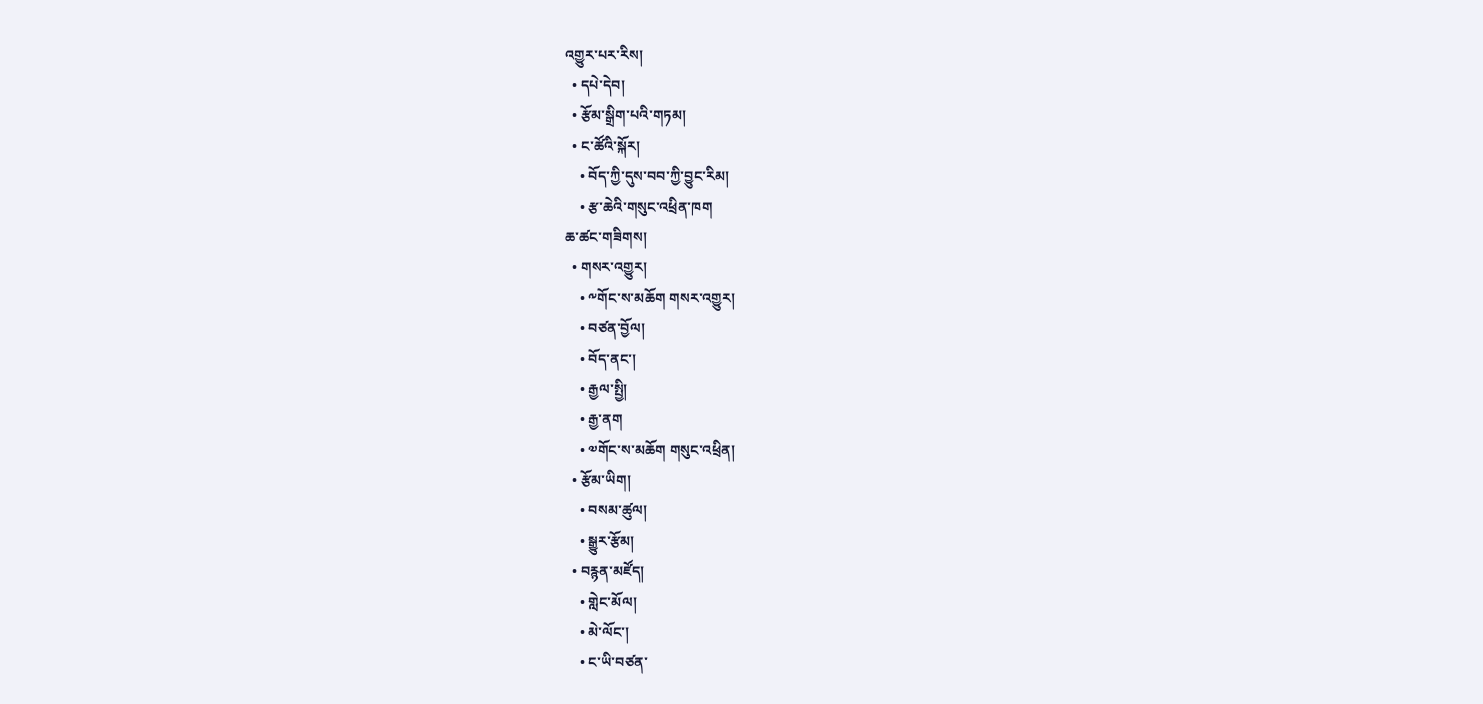འགྱུར་པར་རིས།
  • དཔེ་དེབ།
  • རྩོམ་སྒྲིག་པའི་གཏམ།
  • ང་ཚོའི་སྐོར།
    • བོད་ཀྱི་དུས་བབ་ཀྱི་བྱུང་རིམ།
    • རྩ་ཆེའི་གསུང་འཕྲིན་ཁག
ཆ་ཚང་གཟིགས།
  • གསར་འགྱུར།
    • ༸གོང་ས་མཆོག གསར་འགྱུར།
    • བཙན་བྱོལ།
    • བོད་ནང་།
    • རྒྱལ་སྤྱི།
    • རྒྱ་ནག
    • ༧གོང་ས་མཆོག གསུང་འཕྲིན།
  • རྩོམ་ཡིག།
    • བསམ་ཚུལ།
    • སྒྱུར་རྩོམ།
  • བརྙན་མཛོད།
    • གླེང་མོལ།
    • མེ་ལོང་།
    • ང་ཡི་བཙན་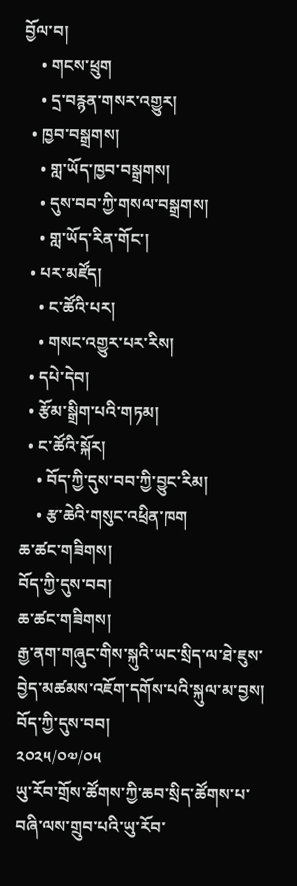བྱོལ་བ།
    • གངས་ཕྲུག
    • དྲ་བརྙན་གསར་འགྱུར།
  • ཁྱབ་བསྒྲགས།
    • གླ་ཡོད་ཁྱབ་བསྒྲགས།
    • དུས་བབ་ཀྱི་གསལ་བསྒྲགས།
    • གླ་ཡོད་རིན་གོང་།
  • པར་མཛོད།
    • ང་ཚོའི་པར།
    • གསང་འགྱུར་པར་རིས།
  • དཔེ་དེབ།
  • རྩོམ་སྒྲིག་པའི་གཏམ།
  • ང་ཚོའི་སྐོར།
    • བོད་ཀྱི་དུས་བབ་ཀྱི་བྱུང་རིམ།
    • རྩ་ཆེའི་གསུང་འཕྲིན་ཁག
ཆ་ཚང་གཟིགས།
བོད་ཀྱི་དུས་བབ།
ཆ་ཚང་གཟིགས།
རྒྱ་ནག་གཞུང་གིས་སྐུའི་ཡང་སྲིད་ལ་ཐེ་ཇུས་བྱེད་མཚམས་འཇོག་དགོས་པའི་སྐུལ་མ་བྱས།
བོད་ཀྱི་དུས་བབ།
༢༠༢༥/༠༧/༠༥
ཡུ་རོབ་གྲོས་ཚོགས་ཀྱི་ཆབ་སྲིད་ཚོགས་པ་བཞི་ལས་གྲུབ་པའི་ཡུ་རོབ་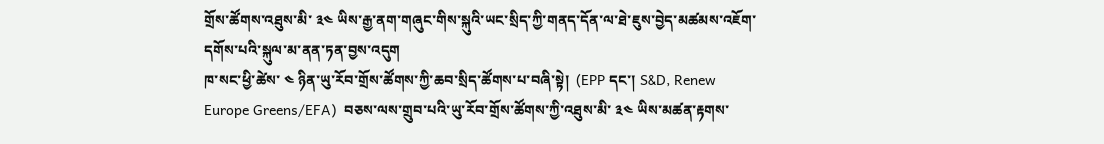གྲོས་ཚོགས་འཐུས་མི་ ༣༤ ཡིས་རྒྱ་ནག་གཞུང་གིས་སྐུའི་ཡང་སྲིད་ཀྱི་གནད་དོན་ལ་ཐེ་ཇུས་བྱེད་མཚམས་འཇོག་དགོས་པའི་སྐུལ་མ་ནན་ཏན་བྱས་འདུག
ཁ་སང་ཕྱི་ཚེས་ ༤ ཉིན་ཡུ་རོབ་གྲོས་ཚོགས་ཀྱི་ཆབ་སྲིད་ཚོགས་པ་བཞི་སྟེ།  (EPP དང་། S&D, Renew Europe Greens/EFA)  བཅས་ལས་གྲུབ་པའི་ཡུ་རོབ་གྲོས་ཚོགས་ཀྱི་འཐུས་མི་ ༣༤ ཡིས་མཚན་རྟགས་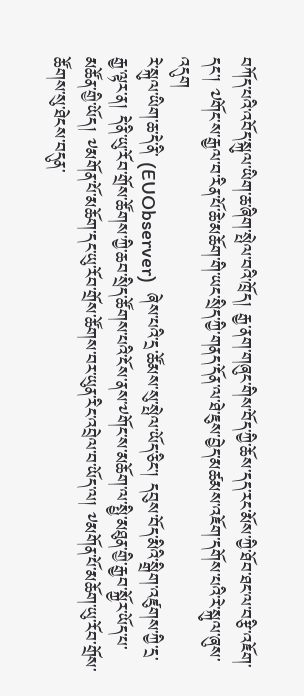བཀོད་པའི་འབོད་སྐུལ་ཡིག་ཆ་ཞིག་སྤེལ་བའི་ཁྲོད། རྒྱ་ནག་གཞུང་གིས་བོད་ཀྱི་ཆོས་དད་རང་མོས་ཀྱི་ཐོབ་ཐང་ལ་བརྩི་འཇོག་དང་། ༧གོང་ས་རྒྱལ་བ་རིན་པོ་ཆེ་མཆོག་གི་ཡང་སྲིད་ཀྱི་གནད་དོན་ལ་ཐེ་ཇུས་བྱེད་མཚམས་འཇོག་དགོས་པའི་རེ་སྐུལ་ཞུས་འདུག
རེ་སྐུལ་ཡིག་ཆ་དེ་ནི་ (EUObserver)  ཞེས་པའི་དྲ་ཚོམས་སུ་སྤེལ་ཡོད་ཅིང་། དབུས་བོད་མིའི་སྒྲིག་འཛུགས་ཀྱི་དྲ་རྒྱ་ལྟར་ན། དེ་ནི་ཡུ་རོབ་གྲོས་ཚོགས་ཀྱི་ཆབ་སྲིད་ཚོགས་པའི་ངོས་ནས་༸གོང་ས་མཆོག་ལ་སྤྱི་མཐུན་གྱི་རྒྱབ་སྐྱོར་ཡོད་པ་མཚོན་གྱི་ཡོད། ༸མགོན་པོ་མཆོག་དང་ཡུ་རོབ་གྲོས་ཚོགས་བར་ཡུན་རིང་འབྲེལ་བ་ཡོད་ལ། ༸མགོན་པོ་མཆོག་ཡུ་རོབ་གྲོས་ཚོགས་སུ་ཐེངས་བདུན་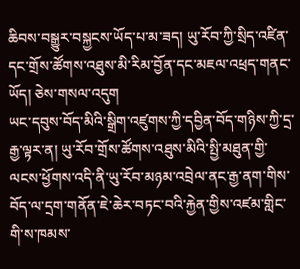ཆིབས་བསྒྱུར་བསྐྱངས་ཡོད་པ་མ་ཟད། ཡུ་རོབ་ཀྱི་སྲིད་འཛིན་དང་གྲོས་ཚོགས་འཐུས་མི་རིམ་བྱོན་དང་མཇལ་འཕྲད་གནང་ཡོད། ཅེས་གསལ་འདུག
ཡང་དབུས་བོད་མིའི་སྒྲིག་འཛུགས་ཀྱི་དབྱིན་བོད་གཉིས་ཀྱི་དྲ་རྒྱ་ལྟར་ན། ཡུ་རོབ་གྲོས་ཚོགས་འཐུས་མིའི་སྤྱི་མཐུན་གྱི་ལངས་ཕྱོགས་འདི་ནི་ཡུ་རོབ་མཉམ་འབྲེལ་ནང་རྒྱ་ནག་གིས་བོད་ལ་དྲག་གནོན་ཇེ་ཆེར་བཏང་བའི་རྐྱེན་གྱིས་འཛམ་གླིང་གི་ས་ཁམས་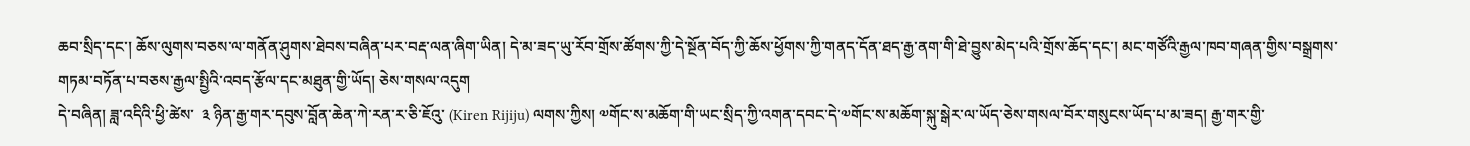ཆབ་སྲིད་དང་། ཆོས་ལུགས་བཅས་ལ་གནོན་ཤུགས་ཐེབས་བཞིན་པར་བརྡ་ལན་ཞིག་ཡིན། དེ་མ་ཟད་ཡུ་རོབ་གྲོས་ཚོགས་ཀྱི་དེ་སྔོན་བོད་ཀྱི་ཆོས་ཕྱོགས་ཀྱི་གནད་དོན་ཐད་རྒྱ་ནག་གི་ཐེ་བྱུས་མེད་པའི་གྲོས་ཆོད་དང་། མང་གཙོའི་རྒྱལ་ཁབ་གཞན་གྱིས་བསྒྲགས་གཏམ་བཏོན་པ་བཅས་རྒྱལ་སྤྱིའི་འབད་རྩོལ་དང་མཐུན་གྱི་ཡོད། ཅེས་གསལ་འདུག
དེ་བཞིན། ཟླ་འདིའི་ཕྱི་ཚེས་  ༣ ཉིན་རྒྱ་གར་དབུས་བློན་ཆེན་ཀེ་རན་ར་ཅི་ཇོའུ་ (Kiren Rijiju) ལགས་ཀྱིས། ༧གོང་ས་མཆོག་གི་ཡང་སྲིད་ཀྱི་འགན་དབང་དེ་༧གོང་ས་མཆོག་སྐུ་སྒེར་ལ་ཡོད་ཅེས་གསལ་བོར་གསུངས་ཡོད་པ་མ་ཟད། རྒྱ་གར་གྱི་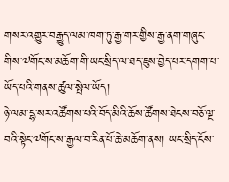གསར་འགྱུར་བརྒྱུད་ལམ་ཁག་ཏུ་རྒྱ་གར་གྱིས་རྒྱ་ནག་གཞུང་གིས་༧གོང་ས་མཆོག་གི་ཡང་སྲིད་ལ་ཐད་ཇུས་བྱེད་པར་དགག་པ་ཡོད་པའི་གནས་ཚུལ་སྤེལ་ཡོད།
ཉེ་ལམ་དྷ་སར་འཚོགས་པའི་བོད་མིའི་ཆོས་ཚོགས་ཐེངས་བཅོ་ལྔ་བའི་སྟེང་༧གོང་ས་རྒྱལ་བ་རིན་པོ་ཆེ་མཆོག་ནས། ཡང་སྲིད་ངོས་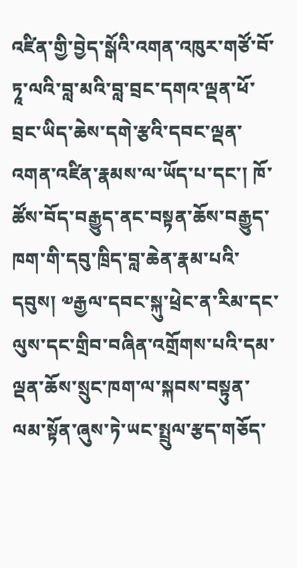འཛིན་གྱི་བྱེད་སྒོའི་འགན་འཁུར་གཙོ་བོ་ཏཱ་ལའི་བླ་མའི་བླ་བྲང་དགའ་ལྡན་ཕོ་བྲང་ཡིད་ཆེས་དགེ་རྩའི་དབང་ལྡན་འགན་འཛིན་རྣམས་ལ་ཡོད་པ་དང་། ཁོ་ཚོས་བོད་བརྒྱུད་ནང་བསྟན་ཆོས་བརྒྱུད་ཁག་གི་དབུ་ཁྲིད་བླ་ཆེན་རྣམ་པའི་དབུས། ༧རྒྱལ་དབང་སྐུ་ཕྲེང་ན་རིམ་དང་ལུས་དང་གྲིབ་བཞིན་འགྲོགས་པའི་དམ་ལྡན་ཆོས་སྲུང་ཁག་ལ་སྐབས་བསྟུན་ལམ་སྟོན་ཞུས་ཏེ་ཡང་སྤྲུལ་རྩད་གཅོད་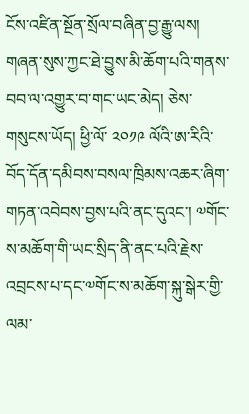ངོས་འཛིན་སྔོན་སྲོལ་བཞིན་བྱ་རྒྱུ་ལས། གཞན་སུས་ཀྱང་ཐེ་བྱུས་མི་ཆོག་པའི་གནས་བབ་ལ་འགྱུར་བ་གང་ཡང་མེད། ཅེས་གསུངས་ཡོད། ཕྱི་ལོ་ ༢༠༡༩ ལོའི་ཨ་རིའི་བོད་དོན་དམིབས་བསལ་ཁྲིམས་འཆར་ཞིག་གཏན་འབེབས་བྱས་པའི་ནང་དུའང་། ༧གོང་ས་མཆོག་གི་ཡང་སྲིད་ནི་ནང་པའི་རྗེས་འབྲངས་པ་དང་༧གོང་ས་མཆོག་སྐུ་སྒེར་གྱི་ལམ་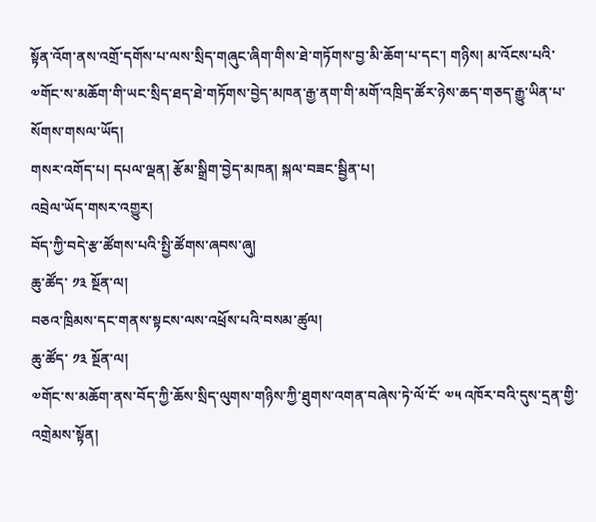སྟོན་འོག་ནས་འགྲོ་དགོས་པ་ལས་སྲིད་གཞུང་ཞིག་གིས་ཐེ་གཏོགས་བྱ་མི་ཆོག་པ་དང་། གཉིས། མ་འོངས་པའི་༧གོང་ས་མཆོག་གི་ཡང་སྲིད་ཐད་ཐེ་གཏོགས་བྱེད་མཁན་རྒྱ་ནག་གི་མགོ་འཁྲིད་ཚོར་ཉེས་ཆད་གཅད་རྒྱུ་ཡིན་པ་སོགས་གསལ་ཡོད།
གསར་འགོད་པ། དཔལ་ལྡན། རྩོམ་སྒྲིག་བྱེད་མཁན། སྐལ་བཟང་སྦྱིན་པ།
འབྲེལ་ཡོད་གསར་འགྱུར།
བོད་ཀྱི་བདེ་རྩ་ཚོགས་པའི་སྤྱི་ཚོགས་ཞབས་ཞུ།
ཆུ་ཚོད་ ༡༣ སྔོན་ལ།
བཅའ་ཁྲིམས་དང་གནས་སྟངས་ལས་འཕྲོས་པའི་བསམ་ཚུལ།
ཆུ་ཚོད་ ༡༣ སྔོན་ལ།
༧གོང་ས་མཆོག་ནས་བོད་ཀྱི་ཆོས་སྲིད་ལུགས་གཉིས་ཀྱི་ཐུགས་འགན་བཞེས་ཏེ་ལོ་ངོ་ ༧༥ འཁོར་བའི་དུས་དྲན་གྱི་འགྲེམས་སྟོན།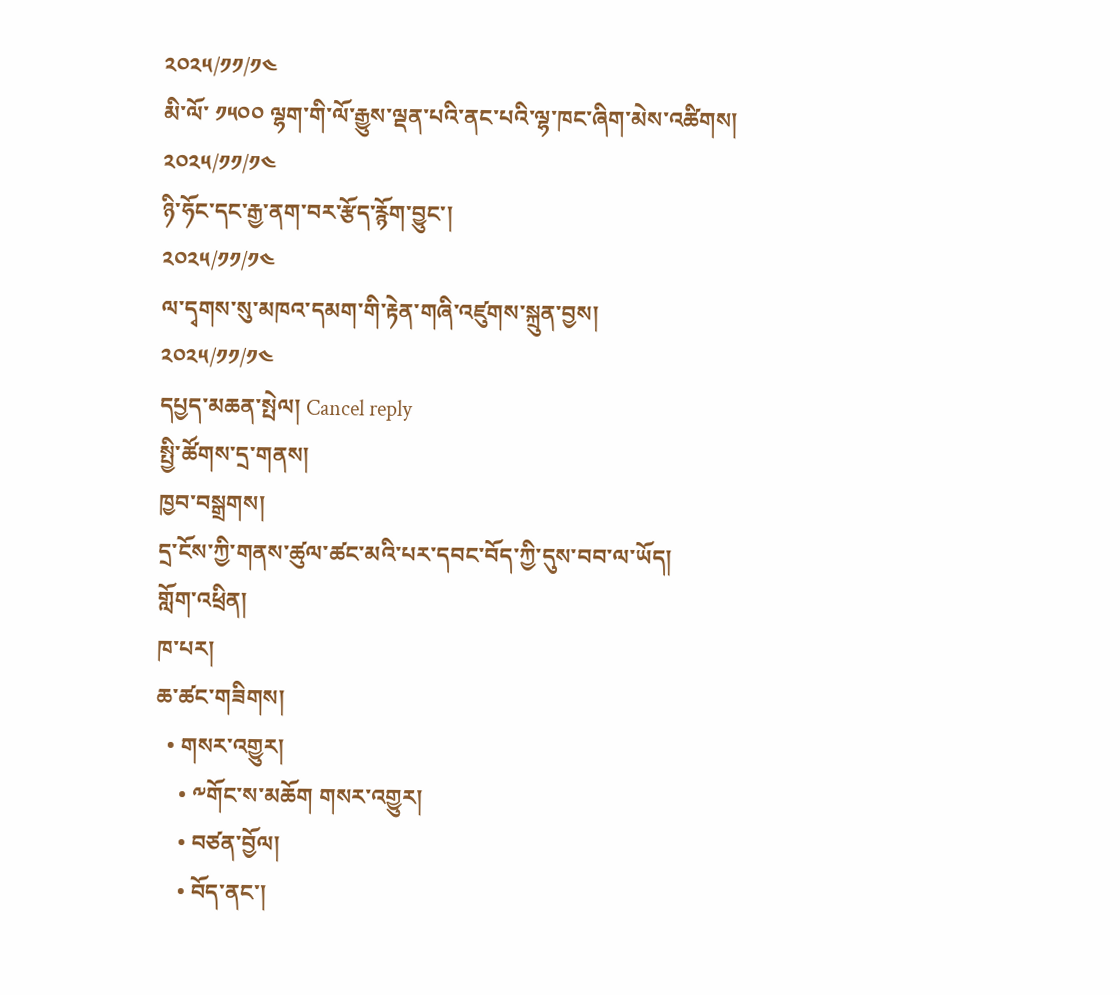༢༠༢༥/༡༡/༡༤
མི་ལོ་ ༡༥༠༠ ལྷག་གི་ལོ་རྒྱུས་ལྡན་པའི་ནང་པའི་ལྷ་ཁང་ཞིག་མེས་འཚིགས།
༢༠༢༥/༡༡/༡༤
ཉི་ཧོང་དང་རྒྱ་ནག་བར་རྩོད་རྙོག་བྱུང་།
༢༠༢༥/༡༡/༡༤
ལ་དྭགས་སུ་མཁའ་དམག་གི་རྟེན་གཞི་འཛུགས་སྐྲུན་བྱས།
༢༠༢༥/༡༡/༡༤
དཔྱད་མཆན་སྤེལ། Cancel reply
སྤྱི་ཚོགས་དྲ་གནས།
ཁྱབ་བསྒྲགས།
དྲ་ངོས་ཀྱི་གནས་ཚུལ་ཚང་མའི་པར་དབང་བོད་ཀྱི་དུས་བབ་ལ་ཡོད།
གློག་འཕྲིན།
ཁ་པར།
ཆ་ཚང་གཟིགས།
  • གསར་འགྱུར།
    • ༸གོང་ས་མཆོག གསར་འགྱུར།
    • བཙན་བྱོལ།
    • བོད་ནང་།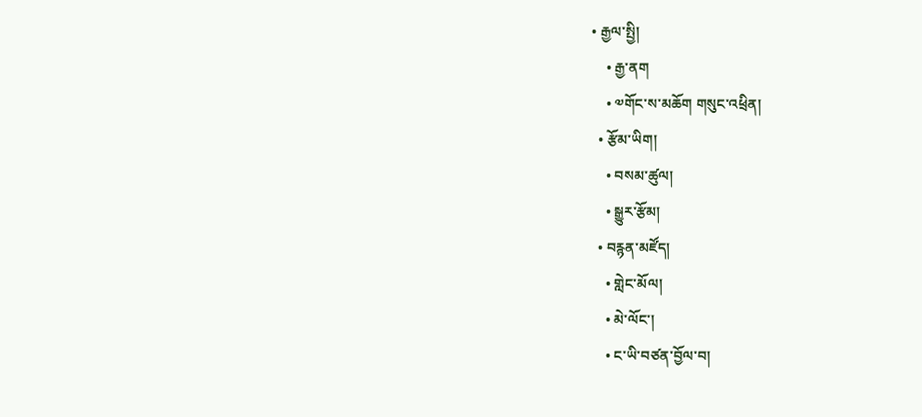• རྒྱལ་སྤྱི།
    • རྒྱ་ནག
    • ༧གོང་ས་མཆོག གསུང་འཕྲིན།
  • རྩོམ་ཡིག།
    • བསམ་ཚུལ།
    • སྒྱུར་རྩོམ།
  • བརྙན་མཛོད།
    • གླེང་མོལ།
    • མེ་ལོང་།
    • ང་ཡི་བཙན་བྱོལ་བ།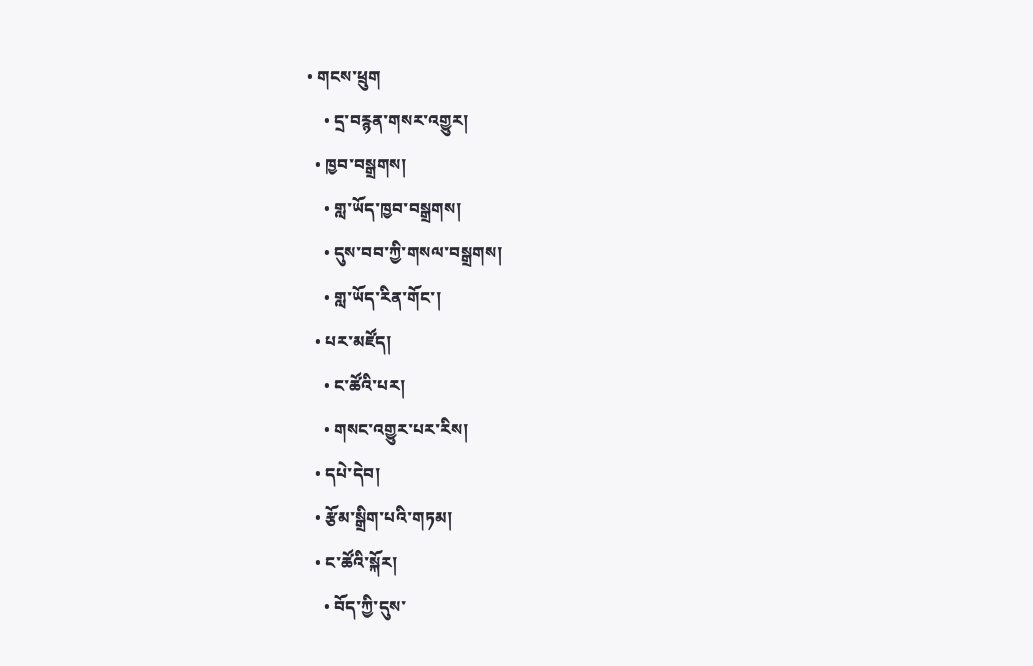• གངས་ཕྲུག
    • དྲ་བརྙན་གསར་འགྱུར།
  • ཁྱབ་བསྒྲགས།
    • གླ་ཡོད་ཁྱབ་བསྒྲགས།
    • དུས་བབ་ཀྱི་གསལ་བསྒྲགས།
    • གླ་ཡོད་རིན་གོང་།
  • པར་མཛོད།
    • ང་ཚོའི་པར།
    • གསང་འགྱུར་པར་རིས།
  • དཔེ་དེབ།
  • རྩོམ་སྒྲིག་པའི་གཏམ།
  • ང་ཚོའི་སྐོར།
    • བོད་ཀྱི་དུས་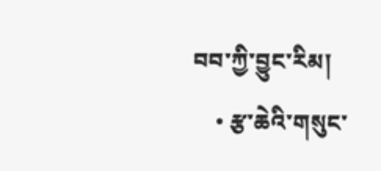བབ་ཀྱི་བྱུང་རིམ།
    • རྩ་ཆེའི་གསུང་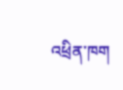འཕྲིན་ཁག